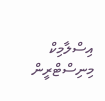އިސްލާމިކް މިނިސްޓްރީން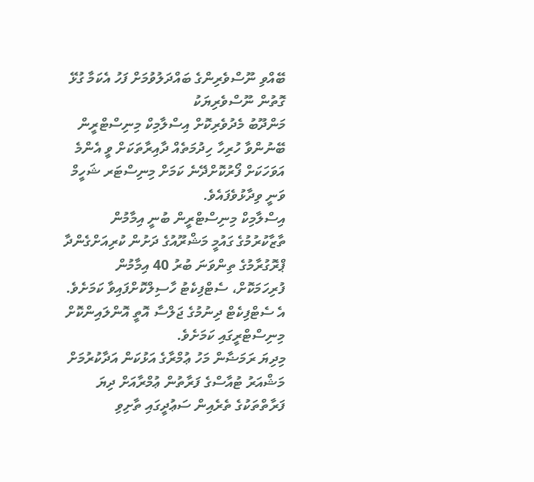ބޭއްވި ނޫސްވެރިންގެ ބައްދަލުވުމަށް ފަހު އެކަމާ ގުޅޭ ގޮތުން ނޫސްވެރިޔަކު
މަންދޫބު މެދުވެރިކޮށް އިސްލާމިކް މިނިސްޓްރީން ބޭނުންވާ ހުރިހާ ހިދުމަތެއް ދާއިރާތަކަށް ވީ އެންމެ އަވަހަކަށް ފޯރުކޮށްދޭނެ ކަމަށް މިނިސްޓަރ ޝަހީމް ވަނީ ވިދާޅުވެފައެވެ.
އިސްލާމިކް މިނިސްޓްރީން ބުނީ އިމާމުން ތާޒާކުރުމުގެ ގައުމީ މަޝްރޫއުގެ ދަށުން ކުރިއަށްގެންދާ ޕްރޮގުރާމުގެ ތިންވަނަ ބުރު 40 އިމާމުން ފުރިހަމަކޮށް، ސެޓްފިކެޓު ހާސިލްކޮށްފައިވާ ކަމަށެވެ. އެ ސެޓްފިކެޓް ދިނުމުގެ ޖަލްސާ އޮތީ އޮންލައިންކޮށް މިނިސްޓްރީގައި ކަމަށެވެ.
މިދިޔަ ރަމަޟާން މަހު ޢުމްރާގެ އަޅުކަން އަދާކުރުމަށް މަޝްއަރު ޓުއާސްގެ ފަރާތުން ޢުމްރާއަށް ދިޔަ ފަރާތްތަކުގެ ތެރެއިން ސަޢުދީގައި ތާށިވި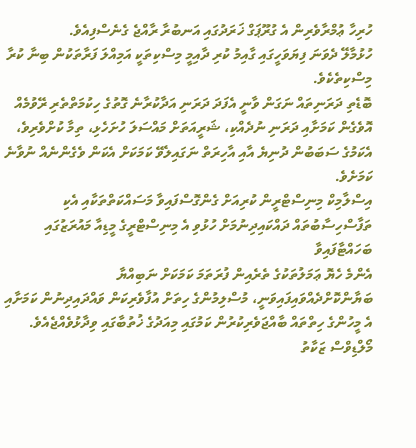ހުރިހާ ޢުމްރާވެރިން އެ ގުރޫޕަގް ޚަރަދުގައި އަނބުރާ ރާއްޖެ ގެނެސްފިއެވެ.
ހުޅުމާލޭ ދެވަނަ ފިޔަވަހީގައި ގާއިމު ކުރި ދާއިމީ މިސްކިތަކީ އަމިއްލަ ފަރާތަކުން ބިނާ ކުރާ މިސްކިތެކެވެ.
ބޮޑެތި ދަރަނިތައް ނަގަން ވާނީ އެފަދަ ދަރަނި އަދާކުރާނެ ގޮތުގެ ހިކުމަތްތެރި ރޭވުމެއް އޮވެގެން ކަމަށާއި ދަރަނި ނުދެއްކި، ޝަރީއަތަށް މައްސަލަ ހުށަހެޅި، ތިމާ ކުށްވެރިވެ، އެކަމުގެ ސަބަބުން ދުނިޔެ އާއި އާހިރަތް ނަގައިލެވޭ ކަމަކަށް އެކަން ވެގެންނެއް ނުވާނެ ކަމަށެވެ.
އިސްލާމިކް މިނިސްޓްރީން ކުރިއަށް ގެންގޮސްފައިވާ މަސައްކަތްތަކާއި އެކި ތަފާސްހިސާބުތައް ދައްކައިދިނުމަށް ހުޅުވި އެ މިނިސްޓްރީގެ މީޑިއާ މައުރަޒުގައި ބަހައްޓާފައިވާ
އެންމެ ހެޔޮ ޢަމަލުތަކުގެ ތެރެއިން ފުރަތަމަ ކަމަކަށް ނަބިއްޔާ ބަޔާންކޮށްދެއްވައިފައިވަނީ، މުސްލިމުންގެ ހިތަށް އުފާވެރިކަން ވައްދައިދިނުން ކަމަށާއި އެ މީހުންގެ ހިތްތައް ބާއްޖަވެރިކުރުން ކަމުގައި މިއަދުގެ ޚުތުބާގައި ވިދާޅުވެއްޖެއެވެ.
މޯލްޑިވްސް ޒަކާތު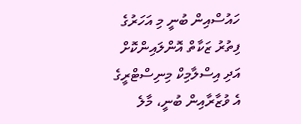ހައުސްއިން ބުނީ މި އަހަރުގެ ފިތުރު ޒަކާތް އޮންލައިންކޮށް އަދި އިސްލާމިކް މިނިސްޓްރީގެ
އެ ވުޒާރާއިން ބުނީ، މާލެ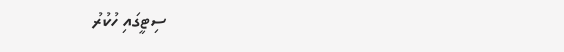ސިޓީގައި ހުކުރު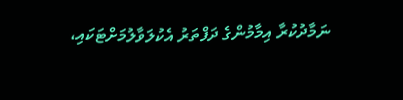ނަމާދުކުރާ އިމާމުންގެ ދަފްތަރު އެކުލަވާލުމަށްޓަކައި،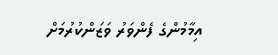އިމާމުންގެ ފެންވަރު ވަޒަންކުރުމަށް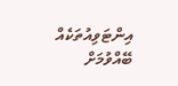އިންޓަވިއުތަކެއް ބޭއްވުމަށް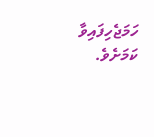ހަމަޖެހިފައިވާ ކަމަށެވެ.